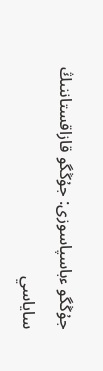جۇڭگو ءباسپاسوزى: جۇڭگو قازاقستاننىڭ ساياسي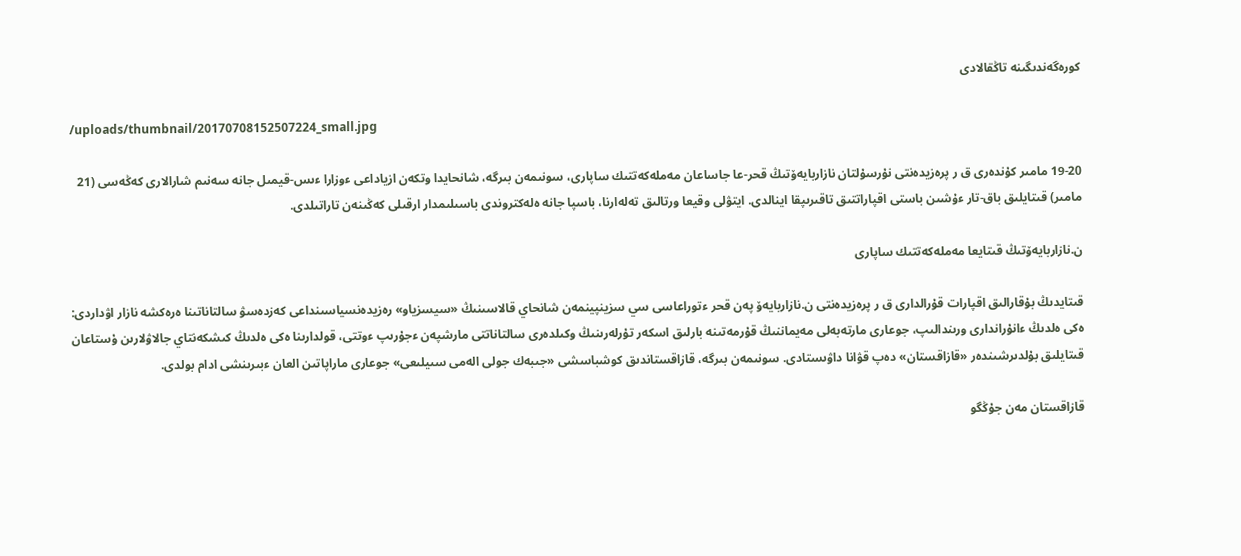كورەگەندىگىنە تاڭقالادى

/uploads/thumbnail/20170708152507224_small.jpg

19-20 مامىر كۇندەرى ق ر پرەزيدەنتى نۇرسۇلتان نازاربايەۆتىڭ قحر-عا جاساعان مەملەكەتتىك ساپارى، سونىمەن بىرگە، شانحايدا وتكەن ازياداعى ءوزارا ءىس-قيمىل جانە سەنىم شارالارى كەڭەسى (21 مامىر) قىتايلىق باق-تار ءۇشىن باستى اقپاراتتىق تاقىرىپقا اينالدى. ايتۋلى وقيعا ورتالىق تەلەارنا، باسپا جانە ەلەكتروندى باسىلىمدار ارقىلى كەڭىنەن تاراتىلدى.

ن.نازاربايەۆتىڭ قىتايعا مەملەكەتتىك ساپارى

قىتايدىڭ بۇقارالىق اقپارات قۇرالدارى ق ر پرەزيدەنتى ن.نازاربايەۆ پەن قحر ءتوراعاسى سي سزينپينمەن شانحاي قالاسىنىڭ «سيسزياو» رەزيدەنسياسىنداعى كەزدەسۋ سالتاناتىنا ەرەكشە نازار اۋداردى: ەكى ەلدىڭ ءانۇراندارى ورىندالىپ، جوعارى مارتەبەلى مەيماننىڭ قۇرمەتىنە بارلىق اسكەر تۇرلەرىنىڭ وكىلدەرى سالتاناتتى مارشپەن ءجۇرىپ ءوتتى، قولدارىنا ەكى ەلدىڭ كىشكەنتاي جالاۋلارىن ۇستاعان قىتايلىق بۇلدىرشىندەر «قازاقستان» دەپ قۋانا داۋىستادى. سونىمەن بىرگە، قازاقستاندىق كوشباسشى «جىبەك جولى الەمى سىيلىعى» جوعارى ماراپاتىن العان ءبىرىنشى ادام بولدى.

قازاقستان مەن جۇڭگو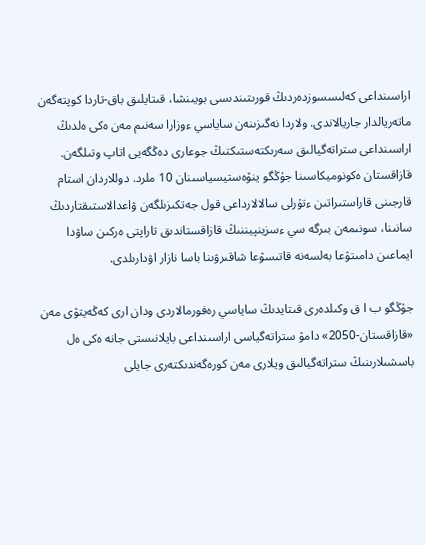اراسىنداعى كەلىسسوزدەردىڭ قورىتىندىسى بويىنشا، قىتايلىق باق-تاردا كوپتەگەن ماتەريالدار جاريالاندى. ولاردا نەگىزىنەن ساياسي ءوزارا سەنىم مەن ەكى ەلدىڭ اراسىنداعى ستراتەگيالىق سەرىكتەستىكتىڭ جوعارى دەڭگەيى اتاپ وتىلگەن. قازاقستان ەكونوميكاسىنا جۇڭگو ينۆەستيسياسىنان 10 ملرد. دوللاردان استام قارجىنى قاراستىراتىن ءتۇرلى سالالارداعى قول جەتكىزىلگەن ۋاعدالاستىقتاردىڭ سانىنا، سونىمەن بىرگە سي ءسزينپيننىڭ قازاقستاندىق تاراپتى ەركىن ساۋدا ايماعىن دامىتۋعا بەلسەنە قاتىسۋعا شاقىرۋىنا باسا نازار اۋدارىلدى.

جۇڭگو ب ا ق وكىلدەرى قىتايدىڭ ساياسي رەفورمالاردى ودان ارى كەڭەيتۋى مەن «قازاقستان-2050» دامۋ ستراتەگياسى اراسىنداعى بايلانىستى جانە ەكى ەل باسشىلارىنىڭ ستراتەگيالىق ويلارى مەن كورەگەندىكتەرى جايلى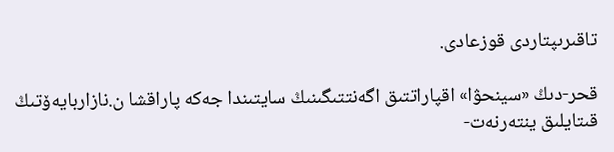تاقىرىپتاردى قوزعادى.

قحر-دىڭ «سينحۋا» اقپاراتتىق اگەنتتىگىنىڭ سايتىندا جەكە پاراقشا ن.نازاربايەۆتىڭ قىتايلىق ينتەرنەت-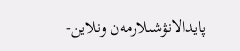پايدالانۋشىلارمەن ونلاين-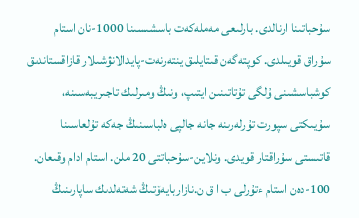سۇحباتىنا ارنالدى. بارلىعى مەملەكەت باسشىسىنا 1000-نان استام سۇراق قويىلدى. كوپتەگەن قىتايلىق ينتەرنەت-پايدالانۋشىلار قازاقستاندىق كوشباسشىنى ۇلگى تۇتاتىنىن ايتىپ، ونىڭ ومىرلىك تاجىريبەسىنە، سۇيىكتى سپورت تۇرلەرىنە جانە جالپى ەلباسىنىڭ جەكە تۇلعاسىنا قاتىستى سۇراقتار قويدى. ونلاين-سۇحباتتى 20 ملن. استام ادام وقىعان. 100-دەن استام ءتۇرلى ب ا ق ن.نازاربايەۆتىڭ شەتەلدىك ساپارىنىڭ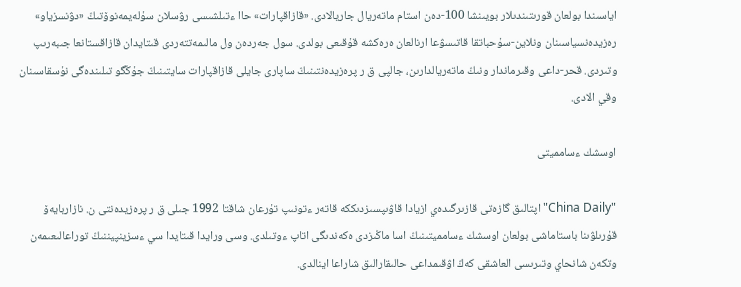اياسىندا بولعان قورىتىندىلار بويىنشا 100-دەن استام ماتەريال جاريالادى. «قازاقپارات» حاا ءتىلشىسى رۋسلان سۇلەيمەنوۆتىڭ «دۋنسزياو» رەزيدەنسياسىنان ونلاين-سۇحباتقا قاتىسۋعا ارنالعان ەرەكشە قۇقىعى بولدى. سول جەردەن ول مالىمەتتەردى قىتايدان قازاقستانعا جىبەرىپ وتىردى. قحر-داعى وقىرماندار ونىڭ ماتەريالدارىن، جالپى ق ر پرەزيدەنتىنىڭ ساپارى جايلى قازاقپارات سايتىنىڭ جۇڭگو تىلىندەگى نۇسقاسىنان وقي الادى.

اوسشك ءسامميتى

"China Daily" اپتالىق گازەتى قازىرگىدەي ازيادا قاۋىپسىزدىككە قاتەر ءتونىپ تۇرعان شاقتا 1992 جىلى ق ر پرەزيدەنتى ن. نازاربايەۆ قۇرىلۋىنا باستاماشى بولعان اوسشك ءسامميتىنىڭ اسا ماڭىزدى ەكەندىگى اتاپ ءوتىلدى. وسى ورايدا قىتايدا سي ءسزينپيننىڭ توراعالىعىمەن وتكەن شانحاي وتىرىسى العاشقى كەڭ اۋقىمداعى حالىقارالىق شاراعا اينالدى.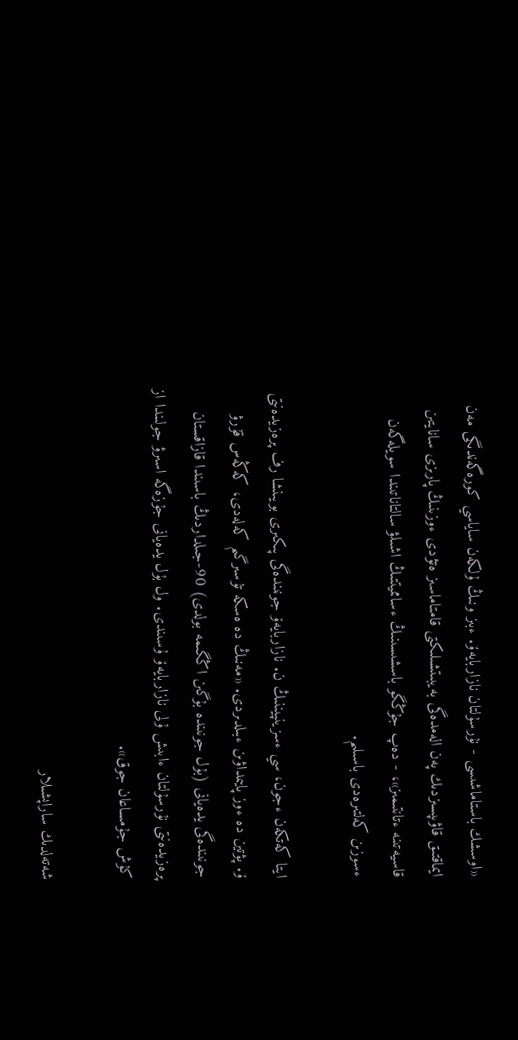«اوسشك باستاماشىسى - نۇرسۇلتان نازاربايەۆ. ءبىز ونىڭ ۇلكەن ساياسي كورەگەندىگى مەن ايماقتىق قاۋىپسىزدىك پەن الەمدەگى بەيبىتشىلىكتى قامتاماسىز ەتۋدى ءوزىنىڭ پارىزى سانايتىن قاسيەتىنە ءتانتىمىز»، - دەپ جۇڭگو باسشىسىنىڭ ءسامميتتىڭ اشىلۋ سالتاناتىندا سويلەگەن ءسوزىن كەلتىرەدى باسىلىم.

ايتا كەتكەن ءجون، سي ءسزينپيننىڭ ن. نازاربايەۆ جونىندەگى پىكىرى بويىنشا رف پرەزيدەنتى ۆ. پۋتين دە ءوز پايىمداۋىن ءبىلدىردى. «مەنىڭ دە ەسكە تۇسىرگىم كەلەدى، كەڭەس قۇرۋ جونىندەگى يدەيانى (بۇل جونىندە بۇگىن اڭگىمە بولدى) 90-جىلداردىڭ باسىندا قازاقستان پرەزيدەنتى نۇرسۇلتان ءابىش ۇلى نازاربايەۆ ۇسىندى. ول بۇل يدەيانى جۇزەگە اسىرۋ جولىندا از كۇش جۇمساعان جوق».

شەتەلدىك ساراپشىلار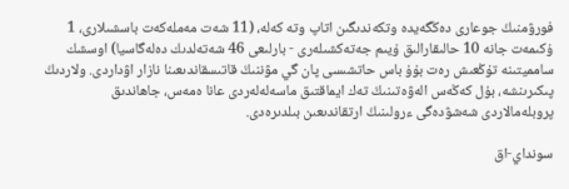فورۋمنىڭ جوعارى دەڭگەيدە وتكەندىگىن اتاپ وتە كەلە، (11 شەت مەملەكەت باسشىلارى، 1 ۇكىمەت جانە 10 حالىقارالىق ۇيىم جەتەكشىلەرى - بارلىعى 46 شەتەلدىك دەلەگاسيا) اوسشك سامميتىنە تۇڭعىش رەت بۇۇ باس حاتشىسى پان گي مۋننىڭ قاتىسقاندىعىنا نازار اۋداردى. ولاردىڭ پىكىرىنشە، بۇل كەڭەس الەۋەتىنىڭ تەك ايماقتىق ماسەلەلەردى عانا ەمەس، جاھاندىق پروبلەمالاردى شەشۋدەگى ءرولىنىڭ ارتقاندىعىن بىلدىرەدى.

سونداي-اق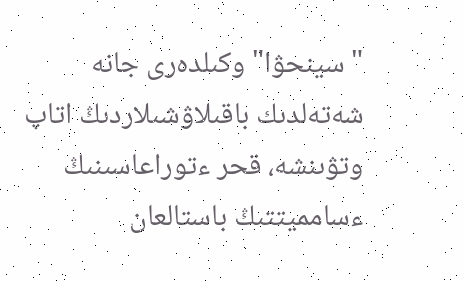"سينحۋا" وكىلدەرى جانە شەتەلدىك باقىلاۋشىلاردىڭ اتاپ وتۋىنشە، قحر ءتوراعاسىنىڭ ءسامميتتىڭ باستالعان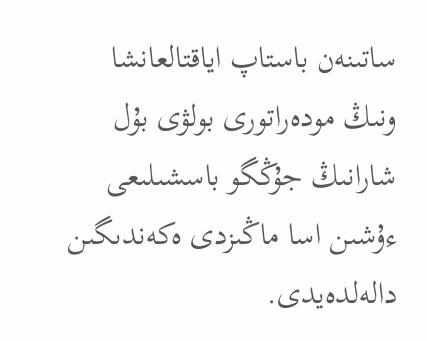ساتىنەن باستاپ اياقتالعانشا ونىڭ مودەراتورى بولۋى بۇل شارانىڭ جۇڭگو باسشىلىعى ءۇشىن اسا ماڭىزدى ەكەندىگىن دالەلدەيدى.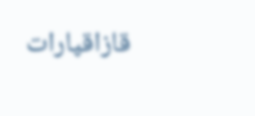قازاقپارات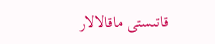قاتىستى ماقالالار